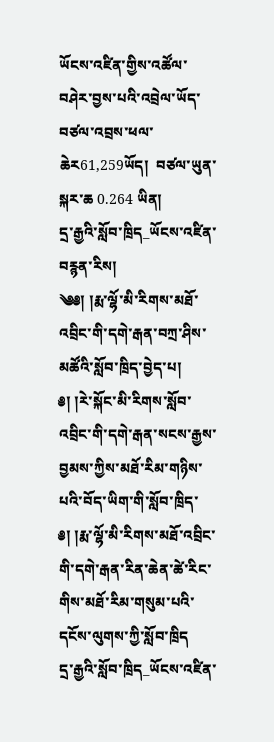ཡོངས་འཛིན་གྱིས་འཚོལ་བཤེར་བྱས་པའི་འབྲེལ་ཡོད་བཙལ་འབྲས་ཕལ་ཆེར61,259ཡོད།  བཙལ་ཡུན་སྐར་ཆ 0.264 ཡིན།
དྲ་རྒྱའི་སློབ་ཁྲིད_ཡོངས་འཛིན་བརྙན་རིས།
༄༅། །རྨ་ལྷོ་མི་རིགས་མཐོ་འབྲིང་གི་དགེ་རྒན་བཀྲ་ཤིས་མཚོའི་སློབ་ཁྲིད་བྱེད་པ།
༅། །རེ་སྐོང་མི་རིགས་སློབ་འབྲིང་གི་དགེ་རྒན་སངས་རྒྱས་བྱམས་ཀྱིས་མཐོ་རིམ་གཉིས་པའི་བོད་ཡིག་གི་སློབ་ཁྲིད་
༅། །རྨ་ལྷོ་མི་རིགས་མཐོ་འབྲིང་གི་དགེ་རྒན་རིན་ཆེན་ཚེ་རིང་གིས་མཐོ་རིམ་གསུམ་པའི་དངོས་ལུགས་ཀྱི་སློབ་ཁྲིད
དྲ་རྒྱའི་སློབ་ཁྲིད_ཡོངས་འཛིན་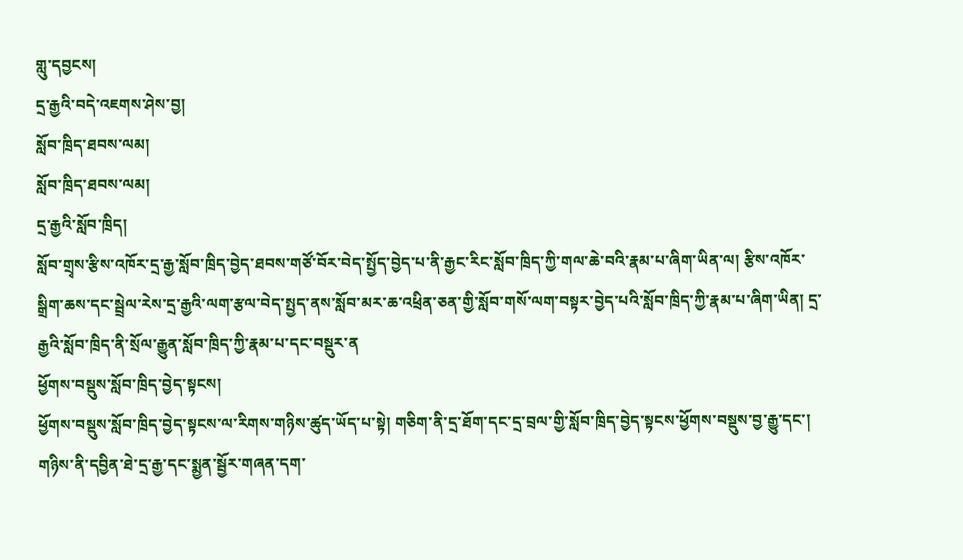གླུ་དབྱངས།
དྲ་རྒྱའི་བདེ་འཇགས་ཤེས་བྱ།
སློབ་ཁྲིད་ཐབས་ལམ།
སློབ་ཁྲིད་ཐབས་ལམ།
དྲ་རྒྱའི་སློབ་ཁྲིད།
སློབ་གྲྭས་རྩིས་འཁོར་དྲ་རྒྱ་སློབ་ཁྲིད་བྱེད་ཐབས་གཙོ་བོར་བེད་སྤྱོད་བྱེད་པ་ནི་རྒྱང་རིང་སློབ་ཁྲིད་ཀྱི་གལ་ཆེ་བའི་རྣམ་པ་ཞིག་ཡིན་ལ། རྩིས་འཁོར་སྒྲིག་ཆས་དང་སྦྲེལ་རེས་དྲ་རྒྱའི་ལག་རྩལ་བེད་སྤྱད་ནས་སློབ་མར་ཆ་འཕྲིན་ཅན་གྱི་སློབ་གསོ་ལག་བསྟར་བྱེད་པའི་སློབ་ཁྲིད་ཀྱི་རྣམ་པ་ཞིག་ཡིན། དྲ་རྒྱའི་སློབ་ཁྲིད་ནི་སྲོལ་རྒྱུན་སློབ་ཁྲིད་ཀྱི་རྣམ་པ་དང་བསྡུར་ན
ཕྱོགས་བསྡུས་སློབ་ཁྲིད་བྱེད་སྟངས།
ཕྱོགས་བསྡུས་སློབ་ཁྲིད་བྱེད་སྟངས་ལ་རིགས་གཉིས་ཚུད་ཡོད་པ་སྟེ། གཅིག་ནི་དྲ་ཐོག་དང་དྲ་བྲལ་གྱི་སློབ་ཁྲིད་བྱེད་སྟངས་ཕྱོགས་བསྡུས་བྱ་རྒྱུ་དང་། གཉིས་ནི་དབྱིན་ཐེ་དྲ་རྒྱ་དང་སྨྱན་སྦྱོར་གཞན་དག་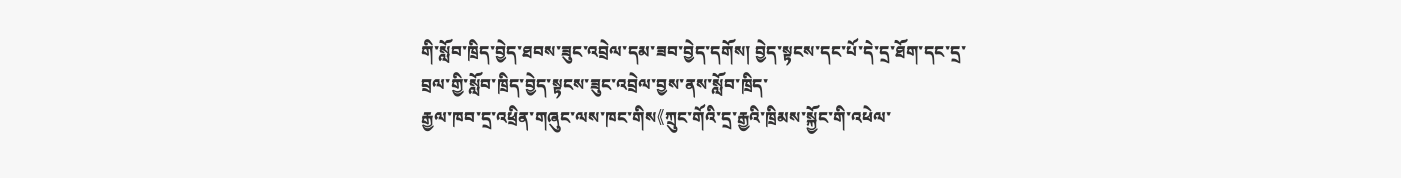གི་སློབ་ཁྲིད་བྱེད་ཐབས་ཟུང་འབྲེལ་དམ་ཟབ་བྱེད་དགོས། བྱེད་སྟངས་དང་པོ་དེ་དྲ་ཐོག་དང་དྲ་བྲལ་གྱི་སློབ་ཁྲིད་བྱེད་སྟངས་ཟུང་འབྲེལ་བྱས་ནས་སློབ་ཁྲིད་
རྒྱལ་ཁབ་དྲ་འཕྲིན་གཞུང་ལས་ཁང་གིས《ཀྲུང་གོའི་དྲ་རྒྱའི་ཁྲིམས་སྐྱོང་གི་འཕེལ་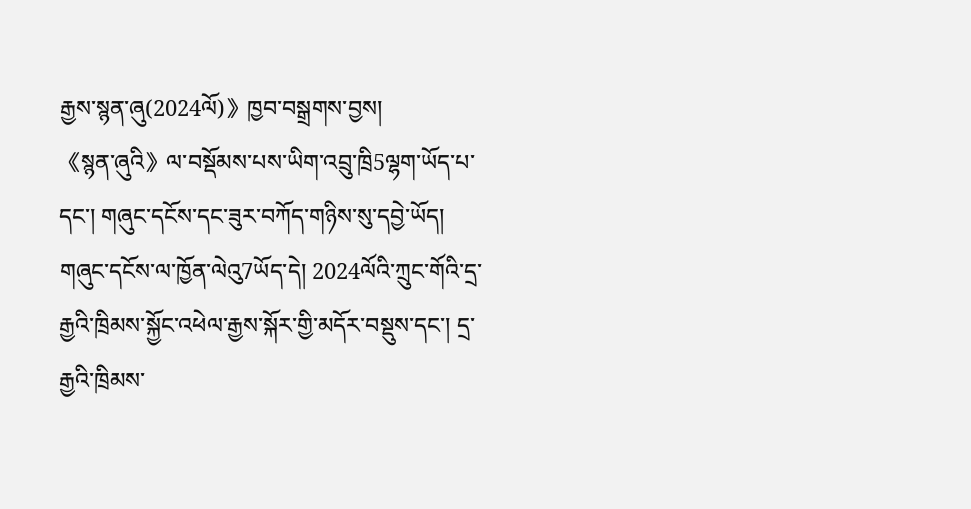རྒྱས་སྙན་ཞུ(2024ལོ)》ཁྱབ་བསྒྲགས་བྱས།
《སྙན་ཞུའི》ལ་བསྡོམས་པས་ཡིག་འབྲུ་ཁྲི5ལྷག་ཡོད་པ་དང་། གཞུང་དངོས་དང་ཟུར་བཀོད་གཉིས་སུ་དབྱེ་ཡོད། གཞུང་དངོས་ལ་ཁྱོན་ལེའུ7ཡོད་དེ། 2024ལོའི་ཀྲུང་གོའི་དྲ་རྒྱའི་ཁྲིམས་སྐྱོང་འཕེལ་རྒྱས་སྐོར་གྱི་མདོར་བསྡུས་དང་། དྲ་རྒྱའི་ཁྲིམས་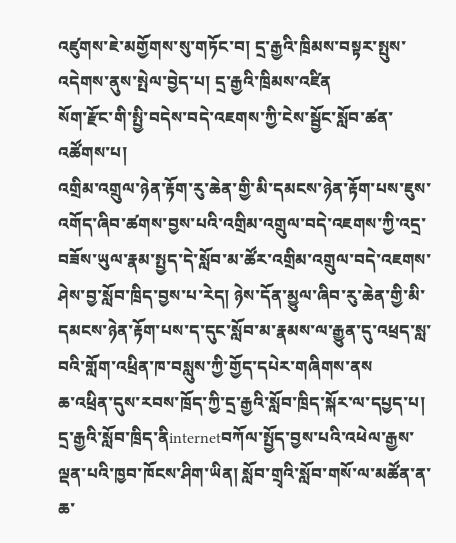འཛུགས་ཇེ་མགྱོགས་སུ་གཏོང་བ། དྲ་རྒྱའི་ཁྲིམས་བསྟར་སྤུས་འདེགས་ནུས་སྤེལ་བྱེད་པ། དྲ་རྒྱའི་ཁྲིམས་འཛིན
སོག་རྫོང་གི་སྤྱི་བདེས་བདེ་འཇགས་ཀྱི་ངེས་སྦྱོང་སློབ་ཚན་འཚོགས་པ།
འགྲིམ་འགྲུལ་ཉེན་རྟོག་རུ་ཆེན་གྱི་མི་དམངས་ཉེན་རྟོག་པས་ཇུས་འགོད་ཞིབ་ཚགས་བྱས་པའི་འགྲིམ་འགྲུལ་བདེ་འཇགས་ཀྱི་འདྲ་བཟོས་ཡུལ་རྣམ་སྤྱད་དེ་སློབ་མ་ཚོར་འགྲིམ་འགྲུལ་བདེ་འཇགས་ཤེས་བྱ་སློབ་ཁྲིད་བྱས་པ་རེད། ཉེས་དོན་མྱུལ་ཞིབ་རུ་ཆེན་གྱི་མི་དམངས་ཉེན་རྟོག་པས་ད་དུང་སློབ་མ་རྣམས་ལ་རྒྱུན་དུ་འཕྲད་སླ་བའི་གློག་འཕྲིན་ཁ་བསླུས་ཀྱི་གྱོད་དཔེར་གཞིགས་ནས
ཆ་འཕྲིན་དུས་རབས་ཁྲོད་ཀྱི་དྲ་རྒྱའི་སློབ་ཁྲིད་སྐོར་ལ་དཔྱད་པ།
དྲ་རྒྱའི་སློབ་ཁྲིད་ནིinternetབཀོལ་སྤྱོད་བྱས་པའི་འཕེལ་རྒྱས་ལྡན་པའི་ཁྱབ་ཁོངས་ཤིག་ཡིན། སློབ་གྲྭའི་སློབ་གསོ་ལ་མཚོན་ན་ཆ་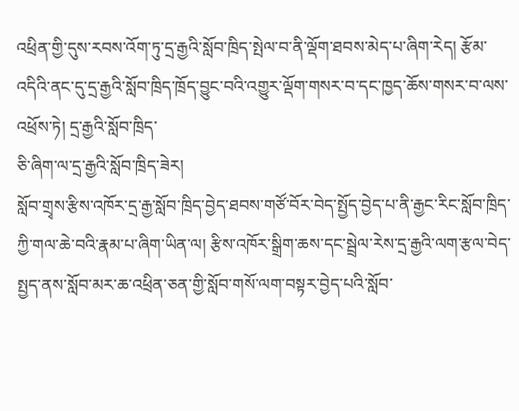འཕྲིན་གྱི་དུས་རབས་འོག་ཏུ་དྲ་རྒྱའི་སློབ་ཁྲིད་སྤེལ་བ་ནི་ལྡོག་ཐབས་མེད་པ་ཞིག་རེད། རྩོམ་འདིའི་ནང་དུ་དྲ་རྒྱའི་སློབ་ཁྲིད་ཁྲོད་བྱུང་བའི་འགྱུར་ལྡོག་གསར་བ་དང་ཁྱད་ཆོས་གསར་བ་ལས་འཕྲོས་ཏེ། དྲ་རྒྱའི་སློབ་ཁྲིད་
ཅི་ཞིག་ལ་དྲ་རྒྱའི་སློབ་ཁྲིད་ཟེར།
སློབ་གྲྭས་རྩིས་འཁོར་དྲ་རྒྱ་སློབ་ཁྲིད་བྱེད་ཐབས་གཙོ་བོར་བེད་སྤྱོད་བྱེད་པ་ནི་རྒྱང་རིང་སློབ་ཁྲིད་ཀྱི་གལ་ཆེ་བའི་རྣམ་པ་ཞིག་ཡིན་ལ། རྩིས་འཁོར་སྒྲིག་ཆས་དང་སྦྲེལ་རེས་དྲ་རྒྱའི་ལག་རྩལ་བེད་སྤྱད་ནས་སློབ་མར་ཆ་འཕྲིན་ཅན་གྱི་སློབ་གསོ་ལག་བསྟར་བྱེད་པའི་སློབ་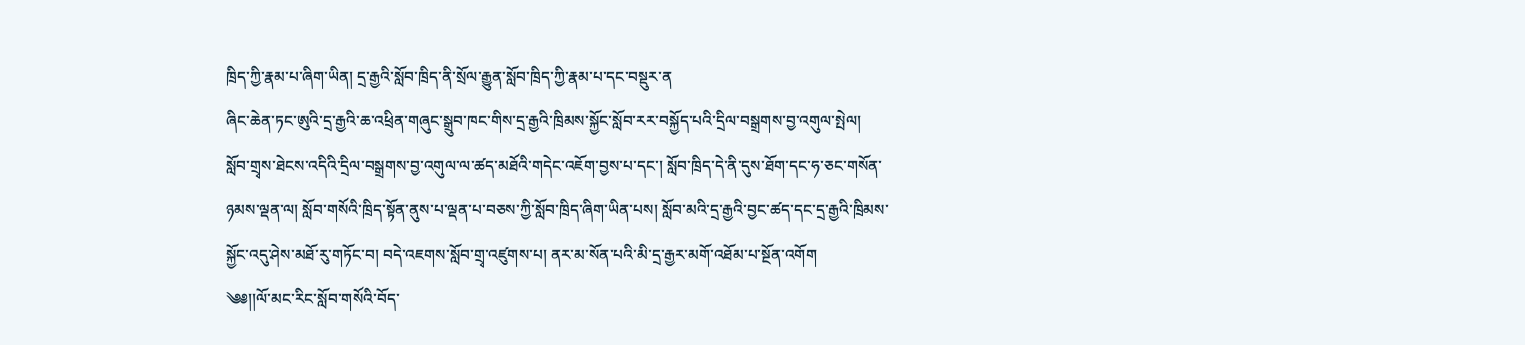ཁྲིད་ཀྱི་རྣམ་པ་ཞིག་ཡིན། དྲ་རྒྱའི་སློབ་ཁྲིད་ནི་སྲོལ་རྒྱུན་སློབ་ཁྲིད་ཀྱི་རྣམ་པ་དང་བསྡུར་ན
ཞིང་ཆེན་ཏང་ཨུའི་དྲ་རྒྱའི་ཆ་འཕྲིན་གཞུང་སྒྲུབ་ཁང་གིས་དྲ་རྒྱའི་ཁྲིམས་སྐྱོང་སློབ་རར་བསྐྱོད་པའི་དྲིལ་བསྒྲགས་བྱ་འགུལ་སྤེལ།
སློབ་གྲྭས་ཐེངས་འདིའི་དྲིལ་བསྒྲགས་བྱ་འགུལ་ལ་ཚད་མཐོའི་གདེང་འཇོག་བྱས་པ་དང་། སློབ་ཁྲིད་དེ་ནི་དུས་ཐོག་དང་ཧ་ཅང་གསོན་ཉམས་ལྡན་ལ། སློབ་གསོའི་ཁྲིད་སྟོན་ནུས་པ་ལྡན་པ་བཅས་ཀྱི་སློབ་ཁྲིད་ཞིག་ཡིན་པས། སློབ་མའི་དྲ་རྒྱའི་བྱང་ཚད་དང་དྲ་རྒྱའི་ཁྲིམས་སྐྱོང་འདུ་ཤེས་མཐོ་རུ་གཏོང་བ། བདེ་འཇགས་སློབ་གྲྭ་འཛུགས་པ། ནར་མ་སོན་པའི་མི་དྲ་རྒྱར་མགོ་འཐོམ་པ་སྔོན་འགོག
༄༅།།ལོ་མང་རིང་སློབ་གསོའི་བོད་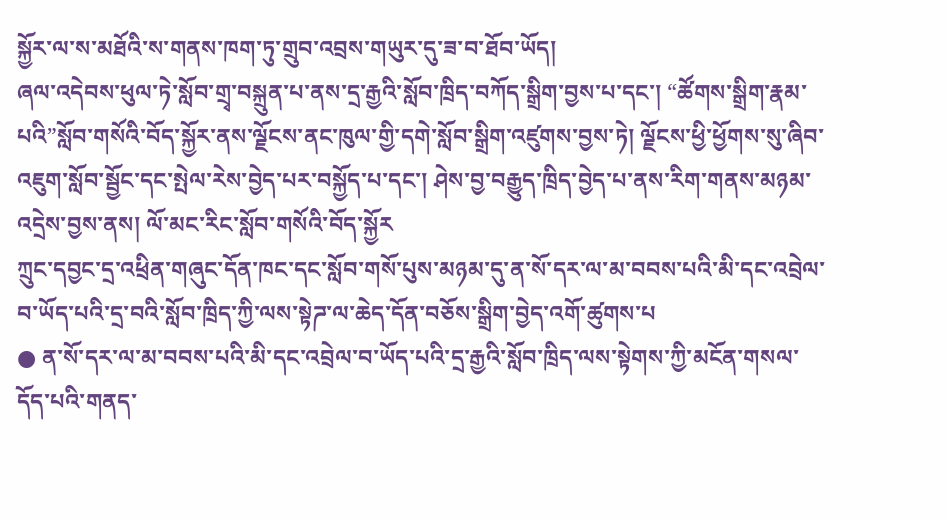སྐྱོར་ལ་ས་མཐོའི་ས་གནས་ཁག་ཏུ་གྲུབ་འབྲས་གཡུར་དུ་ཟ་བ་ཐོབ་ཡོད།
ཞལ་འདེབས་ཕུལ་ཏེ་སློབ་གྲྭ་བསྐྲུན་པ་ནས་དྲ་རྒྱའི་སློབ་ཁྲིད་བཀོད་སྒྲིག་བྱས་པ་དང་། “ཚོགས་སྒྲིག་རྣམ་པའི”སློབ་གསོའི་བོད་སྐྱོར་ནས་ལྗོངས་ནང་ཁུལ་གྱི་དགེ་སློབ་སྒྲིག་འཛུགས་བྱས་ཏེ། ལྗོངས་ཕྱི་ཕྱོགས་སུ་ཞིབ་འཇུག་སློབ་སྦྱོང་དང་སྤེལ་རེས་བྱེད་པར་བསྐྱོད་པ་དང་། ཤེས་བྱ་བརྒྱུད་ཁྲིད་བྱེད་པ་ནས་རིག་གནས་མཉམ་འདྲེས་བྱས་ནས། ལོ་མང་རིང་སློབ་གསོའི་བོད་སྐྱོར
ཀྲུང་དབྱང་དྲ་འཕྲིན་གཞུང་དོན་ཁང་དང་སློབ་གསོ་པུས་མཉམ་དུ་ན་སོ་དར་ལ་མ་བབས་པའི་མི་དང་འབྲེལ་བ་ཡོད་པའི་དྲ་བའི་སློབ་ཁྲིད་ཀྱི་ལས་སྟེཌ་ལ་ཆེད་དོན་བཅོས་སྒྲིག་བྱེད་འགོ་ཚུགས་པ
● ན་སོ་དར་ལ་མ་བབས་པའི་མི་དང་འབྲེལ་བ་ཡོད་པའི་དྲ་རྒྱའི་སློབ་ཁྲིད་ལས་སྟེགས་ཀྱི་མངོན་གསལ་དོད་པའི་གནད་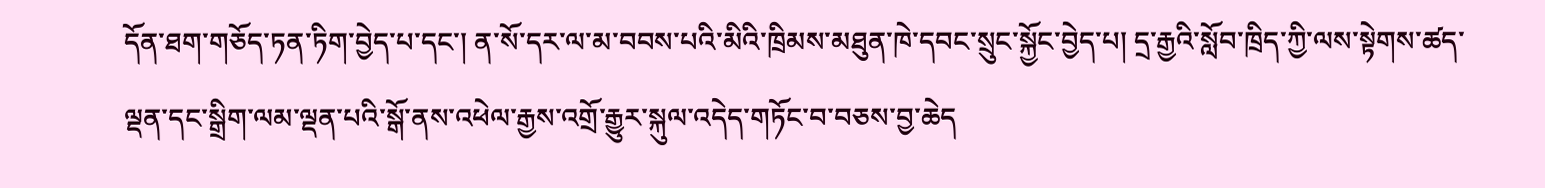དོན་ཐག་གཅོད་ཏན་ཏིག་བྱེད་པ་དང་། ན་སོ་དར་ལ་མ་བབས་པའི་མིའི་ཁྲིམས་མཐུན་ཁེ་དབང་སྲུང་སྐྱོང་བྱེད་པ། དྲ་རྒྱའི་སློབ་ཁྲིད་ཀྱི་ལས་སྟེགས་ཚད་ལྡན་དང་སྒྲིག་ལམ་ལྡན་པའི་སྒོ་ནས་འཕེལ་རྒྱས་འགྲོ་རྒྱུར་སྐུལ་འདེད་གཏོང་བ་བཅས་བྱ་ཆེད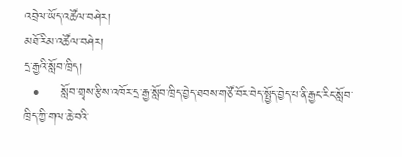འབྲེལ་ཡོད་འཚོལ་བཤེར།
མཐོ་རིམ་འཚོལ་བཤེར།
དྲ་རྒྱའི་སློབ་ཁྲིད།
  •     སློབ་གྲྭས་རྩིས་འཁོར་དྲ་རྒྱ་སློབ་ཁྲིད་བྱེད་ཐབས་གཙོ་བོར་བེད་སྤྱོད་བྱེད་པ་ནི་རྒྱང་རིང་སློབ་ཁྲིད་ཀྱི་གལ་ཆེ་བའི་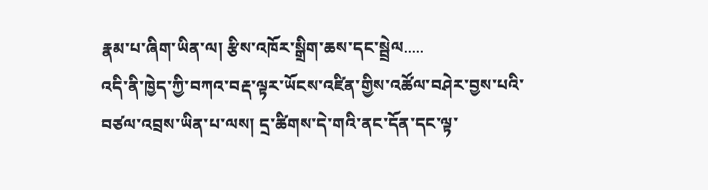རྣམ་པ་ཞིག་ཡིན་ལ། རྩིས་འཁོར་སྒྲིག་ཆས་དང་སྦྲེལ.....
འདི་ནི་ཁྱེད་ཀྱི་བཀའ་བརྡ་ལྟར་ཡོངས་འཛིན་གྱིས་འཚོལ་བཤེར་བྱས་པའི་བཙལ་འབྲས་ཡིན་པ་ལས། དྲ་ཚིགས་དེ་གའི་ནང་དོན་དང་ལྟ་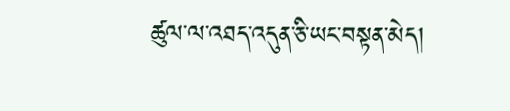ཚུལ་ལ་འཐད་འདུན་ཅི་ཡང་བསྟན་མེད།